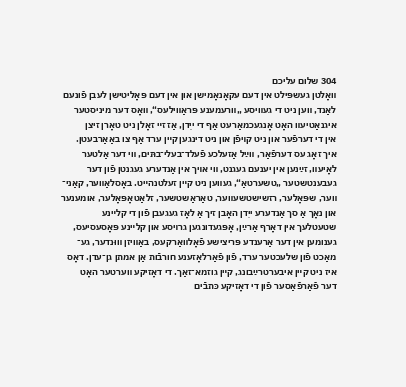304 שלום עליכם
װאָלטן געשפּילט אין דעם עקאָנאָמישן און אין דעם פּאָליטישן לעבן פֿונעם
לאַנד, װען ניט די געװיסע „װרעמענע פּראַװילעס“, װאָס דער מיניסטער
איגנאַטיעװ האָט אָנגעכמאַרעט אַף די ייִדן, אַז זײ זאָלן ניט טאָרן זיצן
אין די דערפֿער און ניט קױפֿן און ניט דינגען קײן ערד אַף צו באַאַרבעטן.
איך זאָג עס דערפֿאַר, װײַל אַזעלכע פֿעלד־בעלי־בתּים, װי דער אַלטער
לאָיעװ, זײַנען אין יענעם געגנט, װי אױך אין אַנדערע געגנטן פֿון דער
געבענטשטער „טשערטאַ“, געװען ניט קײן זעלטנהײט. באָסלאַװער, קאַני־
װער, שפּאָלער, רזשישטשעװער, טאַראַשטשער, זלאַטאָפּאָלער, אומענער
און נאָך אַ סך אַנדערע ייִדן האָבן זיך אַ לאָז געגעבן פֿון די קלײנע
שטעטלעך אין דאָרף אַרײַן, אָפּגעדונגען גרױסע און קלײנע פּאָסעסיעס,
גענומען אין דער אַרענדע פּריצישע פֿאָלװאַרקעס, באַװיזן װוּנדער, גע־
מאַכט פֿון שלעכטער ערד, פֿון פֿאַרלאָזענע חורבֿות אַן אמתן גן־עדן. דאָס
איז ניט קײן איבערטרײַבונג, קײן גוזמא־זאַך. די דאָזיקע װערטער האָט
דער פֿאַרפֿאַסער פֿון די דאָזיקע כּתבֿים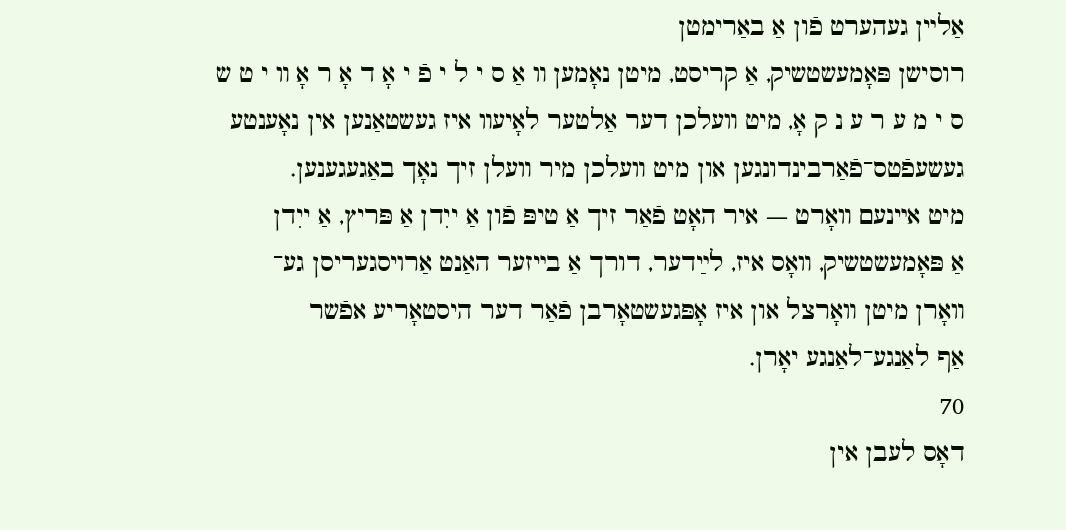אַלײן געהערט פֿון אַ באַרימטן
רוסישן פּאָמעשטשיק, אַ קריסט, מיטן נאָמען װ אַ ס י ל י פֿ י אָ ד אָ ר אָ װ י ט ש
ס י מ ע ר ע נ ק אָ, מיט װעלכן דער אַלטער לאָיעװ איז געשטאַנען אין נאָענטע
געשעפֿטס־פֿאַרבינדונגען און מיט װעלכן מיר װעלן זיך נאָך באַגעגענען.
מיט אײנעם װאָרט ― איר האָט פֿאַר זיך אַ טיפּ פֿון אַ ייִדן אַ פּריץ, אַ ייִדן
אַ פּאָמעשטשיק, װאָס איז, לײַדער, דורך אַ בײזער האַנט אַרױסגעריסן גע־
װאָרן מיטן װאָרצל און איז אָפּגעשטאָרבן פֿאַר דער היסטאָריע אפֿשר
אַף לאַנגע־לאַנגע יאָרן.
70
דאָס לעבן אין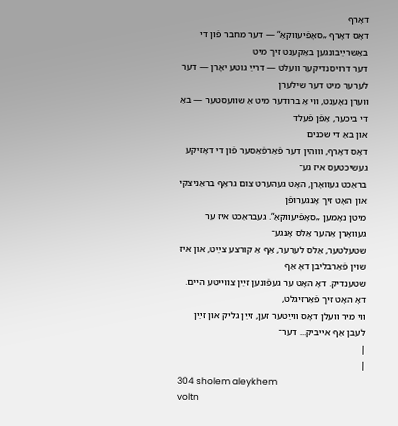דאָרף
דאָס דאָרף „סאָפֿיעװקאַ“ ― דער מחבר פֿון די באַשרײַבונגען באַקענט זיך מיט
דער דרױסנדיקער װעלט ― דרײַ גוטע יאָרן ― דער לערער מיט דער שילערן
װערן נאָענט, װי אַ ברודער מיט אַ שװעסטער ― באַ די ביכער, אַפֿן פֿעלד
און באַ די שכנים
דאָס דאָרף, װוּהין דער פֿאַרפֿאַסער פֿון די דאָזיקע געשיכטעס איז גע־
בראַכט געװאָרן, האָט געהערט צום גראַף בראַניצקי און האָט זיך אָנגערופֿן
מיטן נאָמען „סאָפֿיעװקאַ“. געבראַכט איז ער געװאָרן אַהער אַלס אָנגע־
שטעלטער, אַלס לערער, אַף אַ קורצע צײַט, און איז שױן פֿאַרבליבן דאָ אַף
שטענדיק. דאָ האָט ער געפֿונען זײַן צװײטע הײם. דאָ האָט זיך פֿאַרזיגלט,
װי מיר װעלן דאָס װײַטער זען, זײַן גליק און זײַן לעבן אַף אײביק... דער־
|
|
304 sholem aleykhem
voltn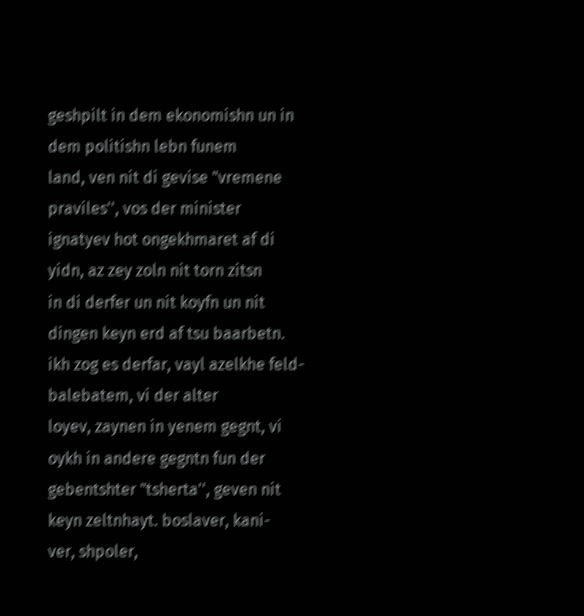geshpilt in dem ekonomishn un in dem politishn lebn funem
land, ven nit di gevise "vremene praviles'', vos der minister
ignatyev hot ongekhmaret af di yidn, az zey zoln nit torn zitsn
in di derfer un nit koyfn un nit dingen keyn erd af tsu baarbetn.
ikh zog es derfar, vayl azelkhe feld-balebatem, vi der alter
loyev, zaynen in yenem gegnt, vi oykh in andere gegntn fun der
gebentshter "tsherta'', geven nit keyn zeltnhayt. boslaver, kani-
ver, shpoler,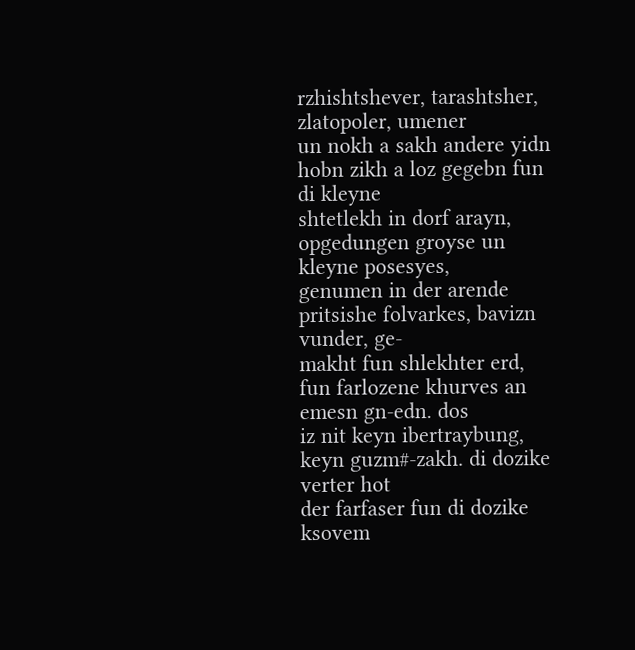rzhishtshever, tarashtsher, zlatopoler, umener
un nokh a sakh andere yidn hobn zikh a loz gegebn fun di kleyne
shtetlekh in dorf arayn, opgedungen groyse un kleyne posesyes,
genumen in der arende pritsishe folvarkes, bavizn vunder, ge-
makht fun shlekhter erd, fun farlozene khurves an emesn gn-edn. dos
iz nit keyn ibertraybung, keyn guzm#-zakh. di dozike verter hot
der farfaser fun di dozike ksovem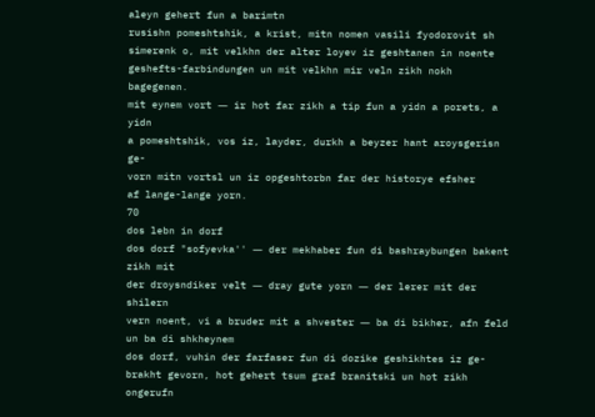aleyn gehert fun a barimtn
rusishn pomeshtshik, a krist, mitn nomen vasili fyodorovit sh
simerenk o, mit velkhn der alter loyev iz geshtanen in noente
geshefts-farbindungen un mit velkhn mir veln zikh nokh bagegenen.
mit eynem vort ― ir hot far zikh a tip fun a yidn a porets, a yidn
a pomeshtshik, vos iz, layder, durkh a beyzer hant aroysgerisn ge-
vorn mitn vortsl un iz opgeshtorbn far der historye efsher
af lange-lange yorn.
70
dos lebn in dorf
dos dorf "sofyevka'' ― der mekhaber fun di bashraybungen bakent zikh mit
der droysndiker velt ― dray gute yorn ― der lerer mit der shilern
vern noent, vi a bruder mit a shvester ― ba di bikher, afn feld
un ba di shkheynem
dos dorf, vuhin der farfaser fun di dozike geshikhtes iz ge-
brakht gevorn, hot gehert tsum graf branitski un hot zikh ongerufn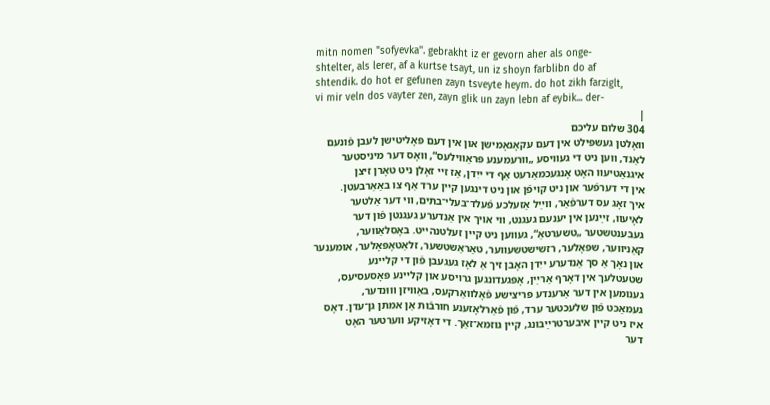mitn nomen "sofyevka''. gebrakht iz er gevorn aher als onge-
shtelter, als lerer, af a kurtse tsayt, un iz shoyn farblibn do af
shtendik. do hot er gefunen zayn tsveyte heym. do hot zikh farziglt,
vi mir veln dos vayter zen, zayn glik un zayn lebn af eybik... der-
|
304 שלום עליכם
װאָלטן געשפּילט אין דעם עקאָנאָמישן און אין דעם פּאָליטישן לעבן פֿונעם
לאַנד, װען ניט די געװיסע „װרעמענע פּראַװילעס“, װאָס דער מיניסטער
איגנאַטיעװ האָט אָנגעכמאַרעט אַף די ייִדן, אַז זײ זאָלן ניט טאָרן זיצן
אין די דערפֿער און ניט קױפֿן און ניט דינגען קײן ערד אַף צו באַאַרבעטן.
איך זאָג עס דערפֿאַר, װײַל אַזעלכע פֿעלד־בעלי־בתּים, װי דער אַלטער
לאָיעװ, זײַנען אין יענעם געגנט, װי אױך אין אַנדערע געגנטן פֿון דער
געבענטשטער „טשערטאַ“, געװען ניט קײן זעלטנהײט. באָסלאַװער,
קאַניװער, שפּאָלער, רזשישטשעװער, טאַראַשטשער, זלאַטאָפּאָלער, אומענער
און נאָך אַ סך אַנדערע ייִדן האָבן זיך אַ לאָז געגעבן פֿון די קלײנע
שטעטלעך אין דאָרף אַרײַן, אָפּגעדונגען גרױסע און קלײנע פּאָסעסיעס,
גענומען אין דער אַרענדע פּריצישע פֿאָלװאַרקעס, באַװיזן װוּנדער,
געמאַכט פֿון שלעכטער ערד, פֿון פֿאַרלאָזענע חורבֿות אַן אמתן גן־עדן. דאָס
איז ניט קײן איבערטרײַבונג, קײן גוזמא־זאַך. די דאָזיקע װערטער האָט
דער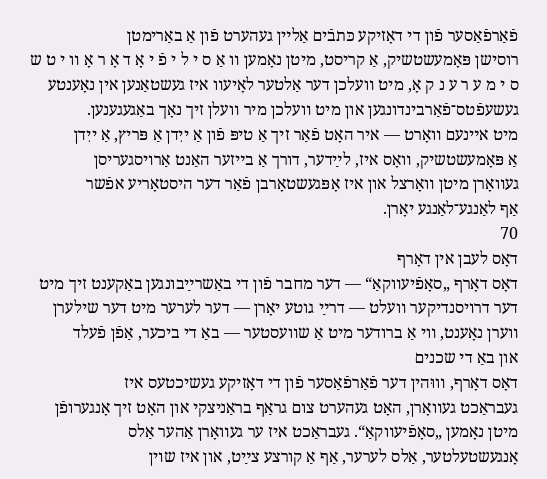פֿאַרפֿאַסער פֿון די דאָזיקע כּתבֿים אַלײן געהערט פֿון אַ באַרימטן
רוסישן פּאָמעשטשיק, אַ קריסט, מיטן נאָמען װ אַ ס י ל י פֿ י אָ ד אָ ר אָ װ י ט ש
ס י מ ע ר ע נ ק אָ, מיט װעלכן דער אַלטער לאָיעװ איז געשטאַנען אין נאָענטע
געשעפֿטס־פֿאַרבינדונגען און מיט װעלכן מיר װעלן זיך נאָך באַגעגענען.
מיט אײנעם װאָרט ― איר האָט פֿאַר זיך אַ טיפּ פֿון אַ ייִדן אַ פּריץ, אַ ייִדן
אַ פּאָמעשטשיק, װאָס איז, לײַדער, דורך אַ בײזער האַנט אַרױסגעריסן
געװאָרן מיטן װאָרצל און איז אָפּגעשטאָרבן פֿאַר דער היסטאָריע אפֿשר
אַף לאַנגע־לאַנגע יאָרן.
70
דאָס לעבן אין דאָרף
דאָס דאָרף „סאָפֿיעװקאַ“ ― דער מחבר פֿון די באַשרײַבונגען באַקענט זיך מיט
דער דרױסנדיקער װעלט ― דרײַ גוטע יאָרן ― דער לערער מיט דער שילערן
װערן נאָענט, װי אַ ברודער מיט אַ שװעסטער ― באַ די ביכער, אַפֿן פֿעלד
און באַ די שכנים
דאָס דאָרף, װוּהין דער פֿאַרפֿאַסער פֿון די דאָזיקע געשיכטעס איז
געבראַכט געװאָרן, האָט געהערט צום גראַף בראַניצקי און האָט זיך אָנגערופֿן
מיטן נאָמען „סאָפֿיעװקאַ“. געבראַכט איז ער געװאָרן אַהער אַלס
אָנגעשטעלטער, אַלס לערער, אַף אַ קורצע צײַט, און איז שױן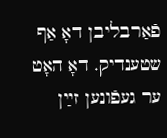פֿאַרבליבן דאָ אַף
שטענדיק. דאָ האָט ער געפֿונען זײַן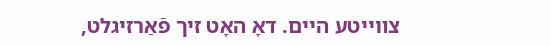צװײטע הײם. דאָ האָט זיך פֿאַרזיגלט,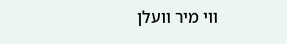װי מיר װעלן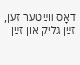דאָס װײַטער זען, זײַן גליק און זײַן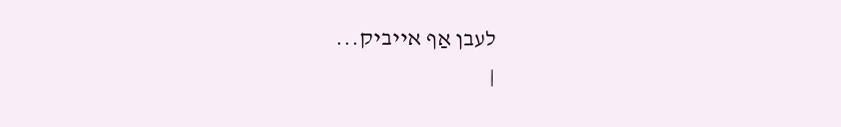לעבן אַף אײביק...
|